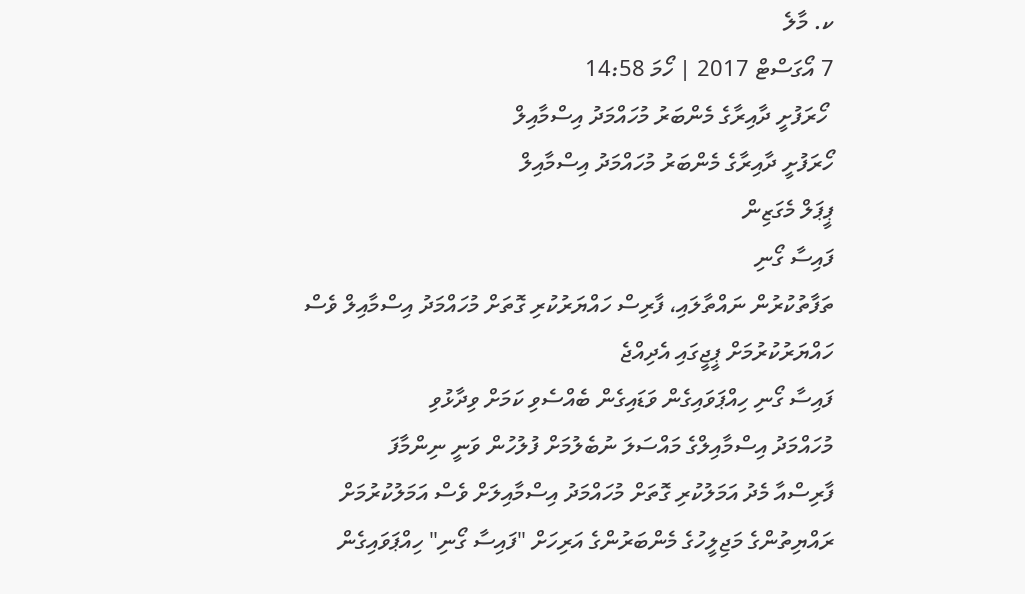ކ. މާލެ
7 އޯގަސްޓް 2017 | ހޯމަ 14:58
 ހޯރަފުށީ ދާއިރާގެ މެންބަރު މުހައްމަދު އިސްމާއިލް
ހޯރަފުށީ ދާއިރާގެ މެންބަރު މުހައްމަދު އިސްމާއިލް
ޕީޕަލް މެގަޒިން
ފައިސާ ގޯނި
ތަފާތުކުރުން ނައްތާލައި، ފާރިސް ހައްޔަރުކުރި ގޮތަށް މުހައްމަދު އިސްމާއިލް ވެސް ހައްޔަރުކުރުމަށް ޕީޖީގައި އެދިއްޖެ
ފައިސާ ގޯނި ހިއްޕަވައިގެން ވަޑައިގެން ބެއްސެވި ކަމަށް ވިދާޅުވި
މުހައްމަދު އިސްމާއިލްގެ މައްސަލަ ނުބެލުމަށް ފުލުހުން ވަނީ ނިންމާފަ
ފާރިސްއާ މެދު އަމަލުކުރި ގޮތަށް މުހައްމަދު އިސްމާއިލަށް ވެސް އަމަލުކުރުމަށް
ރައްޔިތުންގެ މަޖިލީހުގެ މެންބަރުންގެ އަރިހަށް "ފައިސާ ގޯނި" ހިއްޕަވައިގެން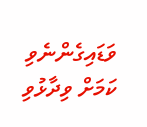ވަޑައިގެންނެވި ކަމަށް ވިދާޅުވި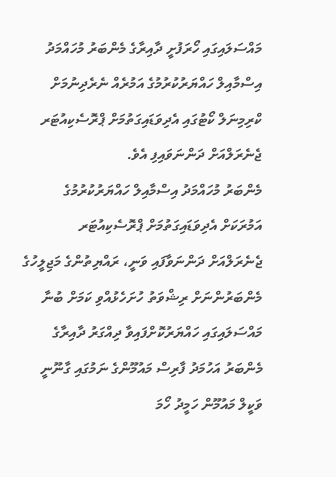މައްސަލައިގައި ހޯރަފުށީ ދާއިރާގެ މެންބަރު މުހައްމަދު އިސްމާއިލް ހައްޔަރުކުރުމުގެ އަމުރެއް ނެރެދިނުމަށް ކްރިމިނަލް ކޯޓުގައި އެދިވަޑައިގަތުމަށް ޕްރޮސެކިއުޓަރ ޖެނެރަލްއަށް ދަންނަވައިފި އެވެ.
މެންބަރު މުހައްމަދު އިސްމާއިލް ހައްޔަރުކުރުމުގެ އަމުރަކަށް އެދިވަޑައިގަތުމަށް ޕްރޮސެކިއުޓަރ ޖެނެރަލްއަށް ދަންނަވާފައި ވަނީ، ރައްޔިތުންގެ މަޖިލީހުގެ މެންބަރުންނަށް ރިޝްވަތު ހުށަހެޅުއްވި ކަމަށް ބުނާ މައްސަލައިގައި ހައްޔަރުކޮށްފައިވާ ދިއްގަރު ދާއިރާގެ މެންބަރު އަހުމަދު ފާރިސް މައުމޫންގެ ނަމުގައި ގާނޫނީ ވަކީލް މައުމޫން ހަމީދު ހޯމަ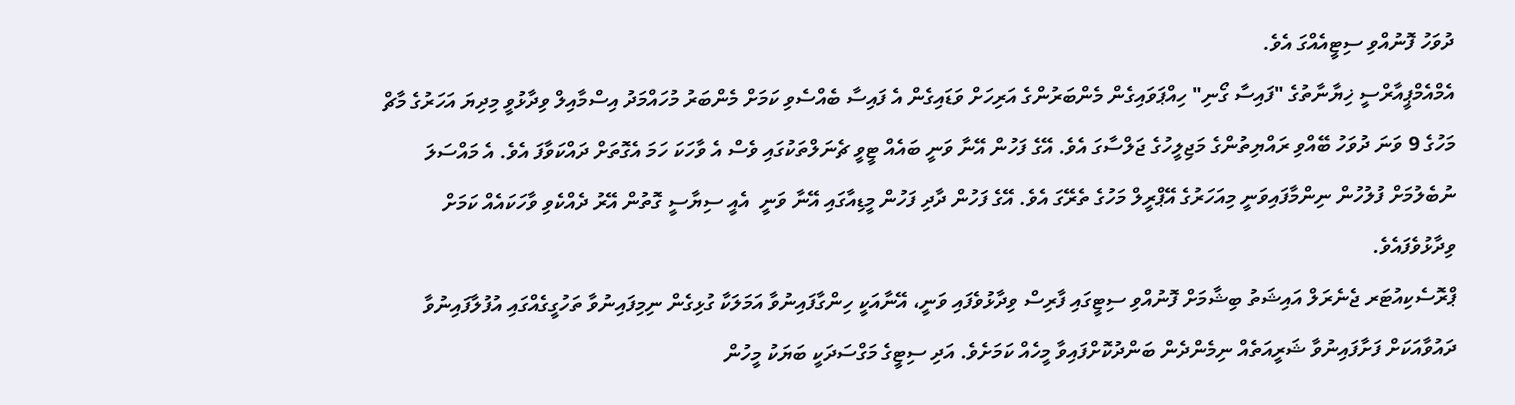ދުވަހު ފޮނުއްވި ސިޓީއެއްގަ އެވެ.
އެމްއެމްޕީއާރްސީ ޚިޔާނާތުގެ "ފައިސާ ގޯނި" ހިއްޕަވައިގެން މެންބަރުންގެ އަރިހަށް ވަޑައިގެން އެ ފައިސާ ބެއްސެވި ކަމަށް މެންބަރު މުހައްމަދު އިސްމާއިލް ވިދާޅުވީ މިދިޔަ އަހަރުގެ މާޗް މަހުގެ 9 ވަނަ ދުވަހު ބޭއްވި ރައްޔިތުންގެ މަޖިލީހުގެ ޖަލްސާގަ އެވެ. އޭގެ ފަހުން އޭނާ ވަނީ ބައެއް ޓީވީ ޗެނަލްތަކުގައި ވެސް އެ ވާހަކަ ހަމަ އެގޮތަށް ދައްކަވާފަ އެވެ. އެ މައްސަލަ ނުބެލުމަށް ފުލުހުން ނިންމާފައިވަނީ މިއަހަރުގެ އޭޕްރީލް މަހުގެ ތެރޭގަ އެވެ. އޭގެ ފަހުން ދާދި ފަހުން މީޑިއާގައި އޭނާ ވަނީ  އެއީ ސިޔާސީ ގޮތުން އޭރު ދެއްކެވި ވާހަކައެއް ކަމަށް ވިދާޅުވެފައެވެ.
ޕްރޮސެކިއުޓަރ ޖެނެރަލް އައިޝަތު ބިޝާމަށް ފޮނުއްވި ސިޓީގައި ފާރިސް ވިދާޅުވެފައި ވަނީ، އޭނާއަކީ ހިންގާފައިނުވާ އަމަލަކާ ގުޅިގެން ނިމިފައިނުވާ ތަހުގީގެއްގައި އުފުލާފައިނުވާ ދައުވާއަކަށް ފަށާފައިނުވާ ޝަރީއަތެއް ނިމެންދެން ބަންދުކޮށްފައިވާ މީހެއް ކަމަށެވެ. އަދި ސިޓީގެ މަގްސަދަކީ ބަޔަކު މީހުން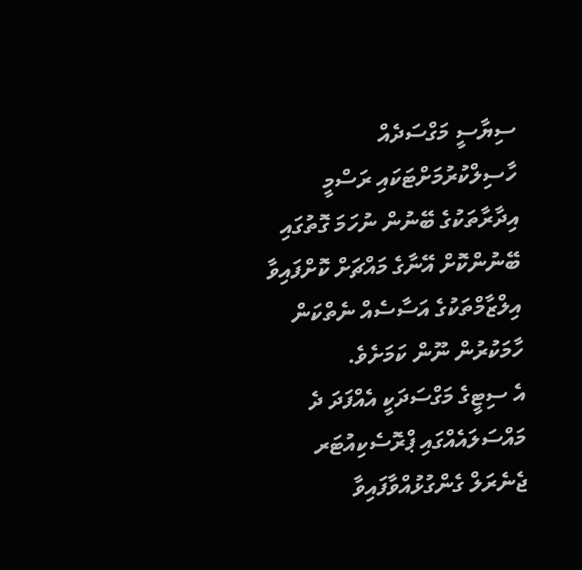ސިޔާސީ މަގްސަދެއް ހާސިލްކުރުމަށްޓަކައި ރަސްމީ އިދާރާތަކުގެ ބޭނުން ނުހަމަ ގޮތުގައި ބޭނުންކޮށް އޭނާގެ މައްޗަށް ކޮށްފައިވާ އިލްޒާމްތަކުގެ އަސާސެއް ނެތްކަން ހާމަކުރުން ނޫން ކަމަށެވެ.
އެ ސިޓީގެ މަގްސަދަކީ އެއްފަދަ ދެ މައްސަލައެއްގައި ޕްރޮސެކިއުޓަރ ޖެނެރަލް ގެންގުޅުއްވާފައިވާ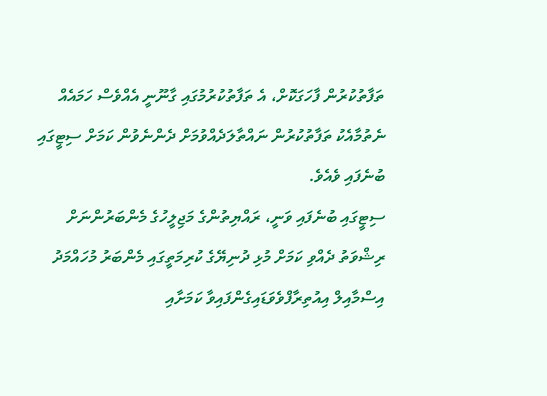ތަފާތުކުރުން ފާހަގަކޮށް، އެ ތަފާތުކުރުމުގައި ގާނޫނީ އެއްވެސް ހަމައެއް ނެތުމާއެކު ތަފާތުކުރުން ނައްތާލަދެއްވުމަށް ދެންނެވުން ކަމަށް ސިޓީގައި ބުނެފައި ވެއެވެ.
ސިޓީގައި ބުނެފައި ވަނީ، ރައްޔިތުންގެ މަޖިލީހުގެ މެންބަރުންނަށް ރިޝްވަތު ދެއްވި ކަމަށް މުޅި ދުނިޔޭގެ ކުރިމަތީގައި މެންބަރު މުހައްމަދު އިސްމާއިލް އިއުތިރާފްވެވަޑައިގެންފައިވާ ކަމަށާއި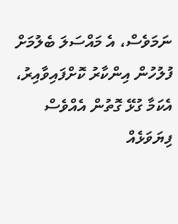ނަމަވެސް، އެ މައްސަލަ ބެލުމަށް ފުލުހުން އިންކާރު ކޮށްފައިވާއިރު، އެކަމާ ގުޅޭ ގޮތުން އެއްވެސް ފިޔަވަޅެއް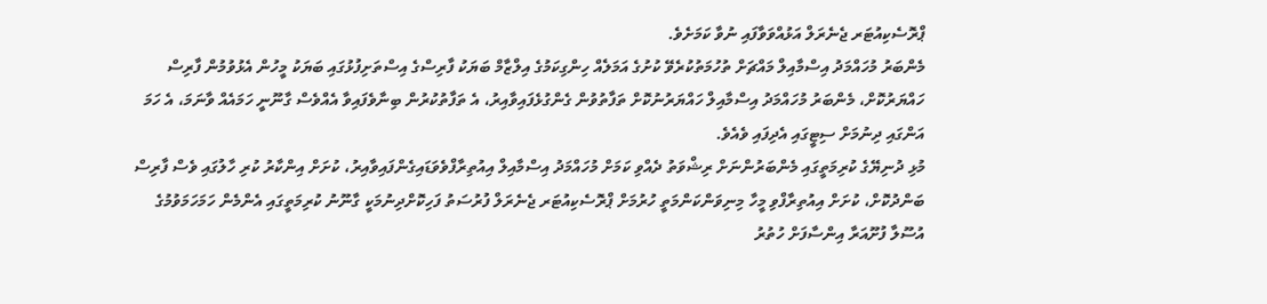ޕްރޮސެކިއުޓަރ ޖެނެރަލް އަޅުއްވަވާފައި ނުވާ ކަމަށެވެ.
މެންބަރު މުހައްމަދު އިސްމާއިލް މައްޗަށް ތުހުމަތުކުރެވޭ ކުށުގެ އަމަލެއް ހިންގިކަމުގެ އިލްޒާމް ބަޔަކު ފާރިސްގެ އިސްތަށިފުޅުގައި ބަޔަކު މީހުން އެޅުވުމުން ފާރިސް ހައްޔަރުކޮށް، މެންބަރު މުހައްމަދު އިސްމާއިލް ހައްޔަރުނުކޮށް ތަފާތުވުން ގެންގުޅެފައިވާއިރު، އެ ތަފާތުކުރުން ބިނާވެފައިވާ އެއްވެސް ގާނޫނީ ހަމައެއް ވާނަމަ، އެ ހަމަ އަންގައި ދިނުމަށް ސިޓީގައި އެދިފައި ވެއެވެ.
މުޅި ދުނިޔޭގެ ކުރިމަތީގައި މެންބަރުންނަށް ރިޝްވަތު ދެއްވި ކަމަށް މުހައްމަދު އިސްމާއިލް އިއުތިރާފްވެވަޑައިގެންފައިވާއިރު، ކުށަށް އިންކާރު ކުރި ހާލުގައި ވެސް ފާރިސް ބަންދުކޮށް، ކުށަށް އިއުތިރާފްވި މީހާ މިނިވަންކަންމަތީ ހުރުމަށް ޕްރޮސެކިއުޓަރ ޖެނެރަލް ފުރުސަތު ފަހިކޮށްދިނުމަކީ ގާނޫނު ކުރިމަތީގައި އެންމެން ހަމަހަމަވުމުގެ އުސޫލާ ފުށޫއަރާ އިންސާފަށް ހުތުރު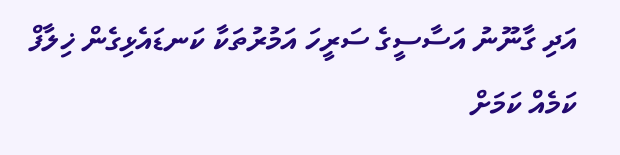އަދި ގާނޫނު އަސާސީގެ ސަރީހަ އަމުރުތަކާ ކަނޑައެޅިގެން ޚިލާފް ކަމެއް ކަމަށް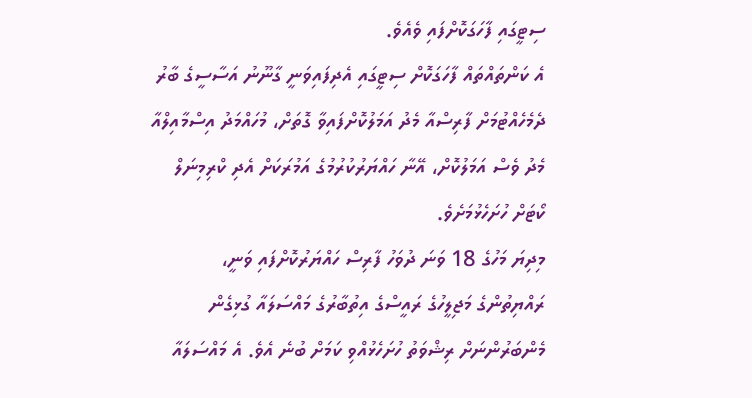ސިޓީގައި ފާހަގަކޮށްފައި ވެއެވެ.
އެ ކަންތައްތައް ފާހަގަކޮށް ސިޓީގައި އެދިފައިވަނީ ގާނޫނު އަސާސީގެ ބާރު ދެމެހެއްޓުމަށް ފާރިސްއާ މެދު އަމަލުކޮށްފައިވާ ގޮތަށް، މުހައްމަދު އިސްމާއިލްއާ މެދު ވެސް އަމަލުކޮށް، އޭނާ ހައްޔަރުކުރުމުގެ އަމުރަކަށް އެދި ކްރިމިނަލް ކޯޓަށް ހުށަހެޅުމަށެވެ.
މިދިޔަ މަހުގެ 18 ވަނަ ދުވަހު ފާރިސް ހައްޔަރުކޮށްފައި ވަނީ، ރައްޔިތުންގެ މަޖިލީހުގެ ރައީސްގެ އިތުބާރުގެ މައްސަލައާ ގުޅިގެން މެންބަރުންނަށް ރިޝްވަތު ހުށަހެޅުއްވި ކަމަށް ބުނެ އެވެ. އެ މައްސަލައާ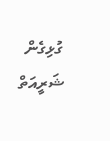ގުޅިގެން ޝަރީއަތް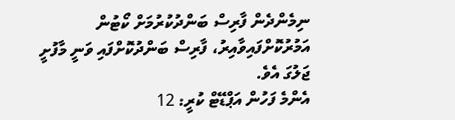ނިމެންދެން ފާރިސް ބަންދުކުރުމަށް ކޯޓުން އަމުރުކޮށްފައިވާއިރު، ފާރިސް ބަންދުކޮށްފައި ވަނީ މާފުށީ ޖަލުގަ އެވެ.
އެންމެ ފަހުން އަޕްޑޭޓް ކުރީ: 12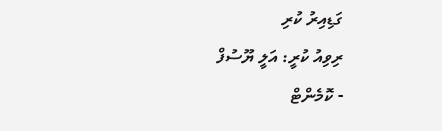ގަޑިއިރު ކުރި
ރިވިއު ކުރީ: އަލީ ޔޫސުފް
- ކޮމެންޓް